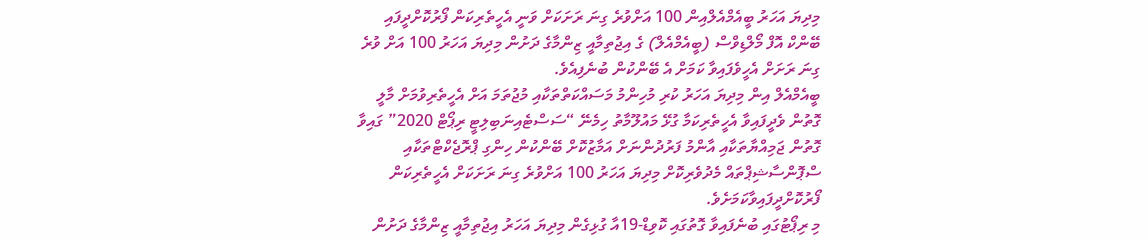މިދިޔަ އަހަރު ބީއެމްއެލްއިން 100 އަށްވުރެ ގިނަ ރަށަކަށް ވަނީ އެހީތެރިކަން ފޯރުކޮށްދީފައި
ބޭންކް އޮފް މޯލްޑިވްސް (ބީއެމްއެލް) ގެ އިޖުތިމާއީ ޒިންމާގެ ދަށުން މިދިޔަ އަހަރު 100 އަށް ވުރެ ގިނަ ރަށަށް އެހީވެފައިވާ ކަމަށް އެ ބޭންކުން ބުނެފިއެވެ.
ބީއެމްއެލް އިން މިދިޔަ އަހަރު ކުރި މުހިންމު މަސައްކަތްތަކާއި މުޖުތަމަ އަށް އެހީތެރިވުމަށް މާލީ ގޮތުން ވެދީފައިވާ އެހީތެރިކަމާ ގުޅޭ މައުލޫމާތު ހިމެނޭ “ސަސްޓެއިނަބިލިޓީ ރިޕޯޓް 2020” ގައިވާ ގޮތުން ޖަމިއްޔާތަކާއި އާންމު ފަރުދުންނަށް އަމާޒުކޮށް ބޭންކުން ހިންގި ޕްރޮޖެކްޓްތަކާއި ސްޕޮންސާޝިޕްތައް މެދުވެރިކޮށް މިދިޔަ އަހަރު 100 އަށްވުރެ ގިނަ ރަށަކަށް އެހީތެރިކަން ފޯރުކޮށްދީފައިވާކަމަށެވެ.
މި ރިޕޯޓުގައި ބުނެފައިވާ ގޮތުގައި ކޮވިޑް-19އާ ގުޅިގެން މިދިޔަ އަހަރު އިޖުތިމާއީ ޒިންމާގެ ދަށުން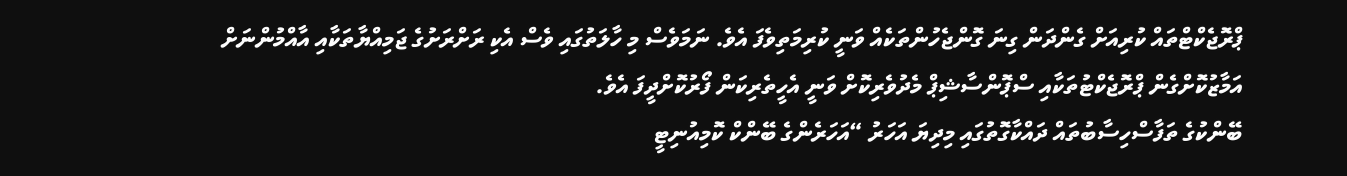ޕްރޮޖެކްޓްތައް ކުރިއަށް ގެންދަން ގިނަ ގޮންޖެހުންތަކެއް ވަނީ ކުރިމަތިވެފަ އެވެ. ނަމަވެސް މި ހާލަތުގައި ވެސް އެކި ރަށްރަށުގެ ޖަމިއްޔާތަކާއި އާއްމުންނަށް އަމާޒުކޮށްގެން ޕްރޮޖެކްޓުތަކާއި ސްޕޮންސާޝިޕް މެދުވެރިކޮށް ވަނީ އެހީތެރިކަން ފޯރުކޮށްދީފަ އެވެ.
ބޭންކުގެ ތަފާސްހިސާބުތައް ދައްކާގޮތުގައި މިދިޔަ އަހަރު “އަހަރެންގެ ބޭންކް ކޮމިއުނިޓީ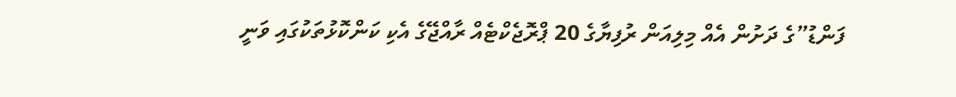ފަންޑު”ގެ ދަށުން އެއް މިލިއަން ރުފިޔާގެ 20 ޕްރޮޖެކްޓެއް ރާއްޖޭގެ އެކި ކަންކޮޅުތަކުގައި ވަނީ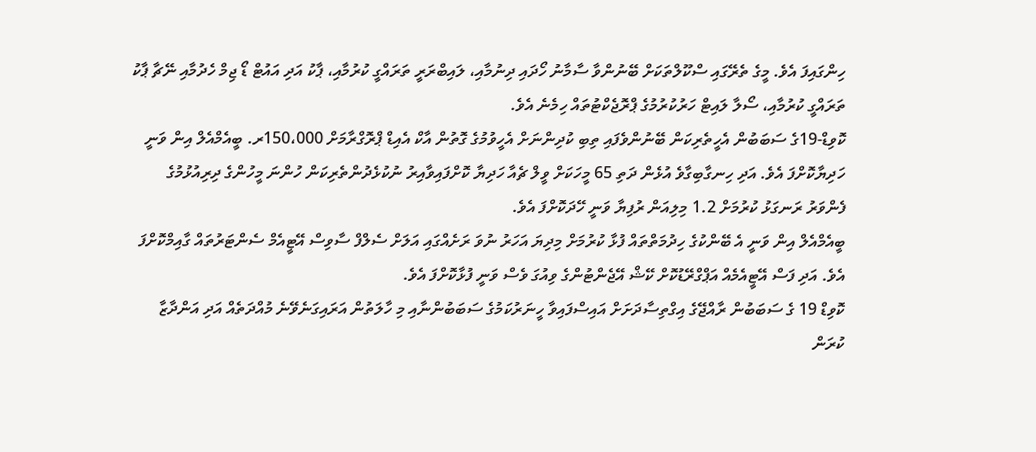ހިންގައިފަ އެވެ. މީގެ ތެރޭގައި ސްކޫލްތަކަށް ބޭނުންވާ ސާމާނު ހޯދައި ދިނުމާއި، ލައިބްރަރީ ތަރައްގީ ކުރުމާއި، ޕާކު އަދި އައުޓް ޑޯ ޖިމް ހެދުމާއި ނޭޗާ ޕާކު ތަރައްގީ ކުރުމާއި، ސޯލާ ލައިޓް ހަރުކުރުމުގެ ޕްރޮޖެކްޓުތައް ހިމެނެ އެވެ.
ކޮވިޑް-19ގެ ސަބަބުން އެހީތެރިކަން ބޭނުންވެފައި ތިބި ކުދިންނަށް އެހީވުމުގެ ގޮތުން އާކް އެއިޑް ޕްރޮގްރާމަށް 150،000ރ. ބީއެމްއެލް އިން ވަނީ ހަދިޔާކޮށްފަ އެވެ. އަދި ހިނގާބިގާވެ އުޅެން ދަތި 65 މީހަކަށް ވީލް ޗެއާ ހަދިޔާ ކޮށްފައިވާއިރު ނުކުޅެދުންތެރިކަން ހުންނަ މީހުންގެ ދިރިއުޅުމުގެ ފެންވަރު ރަނގަޅު ކުރުމަށް 1.2 މިލިއަން ރުފިޔާ ވަނީ ހޭދަކޮށްފަ އެވެ.
ބީއެމްއެލް އިން ވަނީ އެ ބޭންކުގެ ހިދުމަތްތައް ފުޅާ ކުރުމަށް މިދިޔަ އަހަރު ނުވަ ރަށެއްގައި އަލަށް ސެލްފް ސާވިސް އޭޓީއެމް ސެންޓަރުތައް ގާއިމްކޮށްފަ އެވެ. އަދި ފަސް އޭޓީއެމެއް އަޕްގްރޭޑުކޮށް ކޭޝް އޭޖެންޓުންގެ ވިއުގަ ވެސް ވަނީ ފުޅާކޮށްފަ އެވެ.
ކޮވިޑް 19 ގެ ސަބަބުން ރާއްޖޭގެ އިގްތިސާދަށަށް އައިސްފައިވާ ހީނަރުކަމުގެ ސަބަބުންނާއި މި ހާލަތުން އަރައިގަނެވޭނެ މުއްދަތެއް އަދި އަންދާޒާ ކުރަން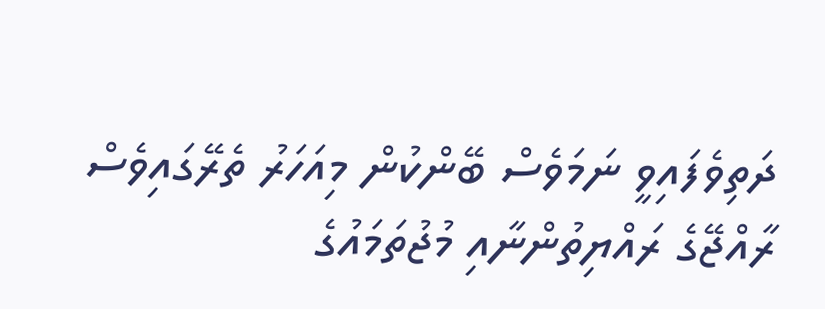ދަތިވެފައިވީ ނަމަވެސް ބޭންކުން މިއަހަރު ތެރޭގައިވެސް ރާއްޖޭގެ ރައްޔިތުންނާއި މުޖުތަމައުގެ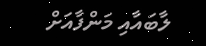ލާބައާއި މަންފާއަށް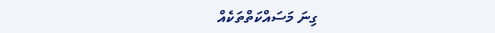ގިނަ މަސައްކަތްތަކެއް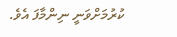ކުރުމަށްވަނީ ނިންމާފަ އެވެ.